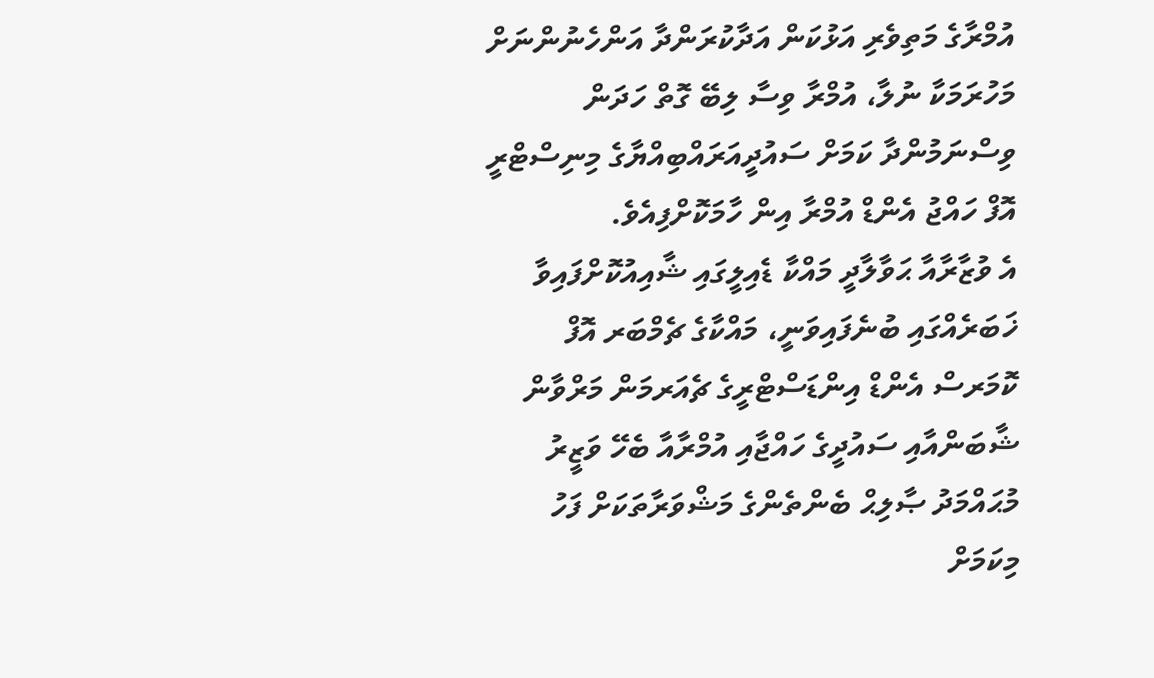އުމްރާގެ މަތިވެރި އަޅުކަން އަދާކުރަންދާ އަންހެނުންނަށް މަހުރަމަކާ ނުލާ، އުމްރާ ވިސާ ލިބޭ ގޮތް ހަދަން ވިސްނަމުންދާ ކަމަށް ސައުދީއަރައްބިއްޔާގެ މިނިސްޓްރީ އޮފް ހައްޖު އެންޑް އުމްރާ އިން ހާމަކޮށްފިއެވެ.
އެ ވުޒާރާއާ ޙަވާލާދީ މައްކާ ޑެއިލީގައި ޝާއިއުކޮށްފައިވާ ޚަބަރެއްގައި ބުނެފައިވަނީ، މައްކާގެ ޗެމްބަރ އޮފް ކޮމަރސް އެންޑް އިންޑަސްޓްރީގެ ޗެއަރމަން މަރްވާން ޝާބަންއާއި ސައުދީގެ ހައްޖާއި އުމްރާއާ ބެހޭ ވަޒީރު މުޙައްމަދު ޞާލިޙް ބެންތެންގެ މަޝްވަރާތަކަށް ފަހު މިކަމަށް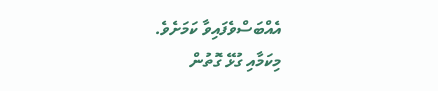އެއްބަސްވެފައިވާ ކަމަށެވެ.
މިކަމާއި ގުޅޭ ގޮތުން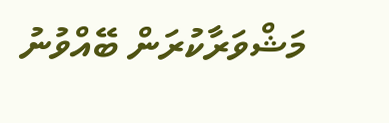މަޝްވަރާކުރަން ބޭއްވުނު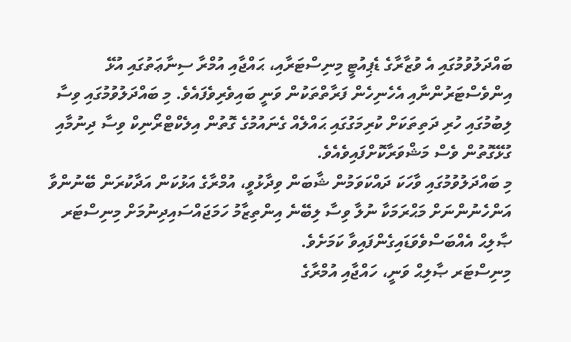ބައްދަލުވުމުގައި އެ ވުޒާރާގެ ޑެޕިއުޓީ މިނިސްޓަރާއި، ޙައްޖާއި އުމްރާ ސިނާޢަތުގައި އުޅޭ އިންވެސްޓަރުންނާއި އެހެނިހެން ފަރާތްތަކުން ވަނީ ބައިވެރިވެފައެވެ. މި ބައްދަލުވުމުގައި ވިސާ ލިބުމުގައި ހުރި ދަތިތަކަށް ކުރިމަގުގައި ޙައްލެއް ގެނައުމުގެ ގޮތުން އިލެކްޓްރޯނިކް ވިސާ ދިނުމާއި ގުޅޭގޮތުން ވެސް މަޝްވަރާކޮށްފައިވެއެވެ.
މި ބައްދަލުވުމުގައި ވާހަކަ ދައްކަވަމުން ޝާބަން ވިދާޅުވީ، އުމްރާގެ އަޅުކަން އަދާކުރަން ބޭނުންވާ އަންހެނުންނަށް މަޙްރަމަކާ ނުލާ ވިސާ ލިބޭނެ އިންތިޒާމު ހަމަޖައްސައިދިނުމަށް މިނިސްޓަރ ޞާލިޙް އެއްބަސްވެވަޑައިގެންފައިވާ ކަމަށެވެ.
މިނިސްޓަރ ޞާލިޙް ވަނީ، ހައްޖާއި އުމްރާގެ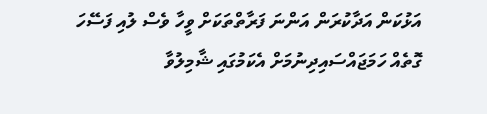އަޅުކަން އަދާކުރަން އަންނަ ފަރާތްތަކަށް ވީހާ ވެސް ލުއި ފަސޭހަ ގޮތެއް ހަމަޖައްސައިދިނުމަށް އެކަމުގައި ޝާމިލުވާ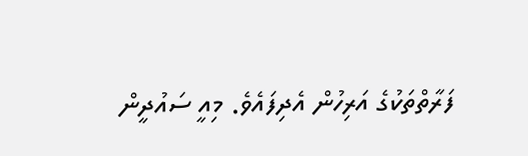ފަރާތްތަކުގެ އަރިހުން އެދިފައެވެ. މިއީ ސައުދީން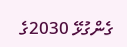ގެންގުޅޭ 2030ގެ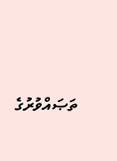ތަޞައްވުރުގެ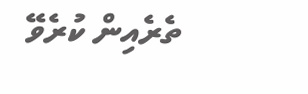ތެރެއިން ކުރެވޭ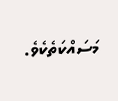މަސައްކަތެކެވެ.